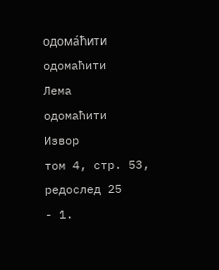одома́ћити
одомаћити
Лема
одомаћити
Извор
том 4, стр. 53, редослед 25
- 1.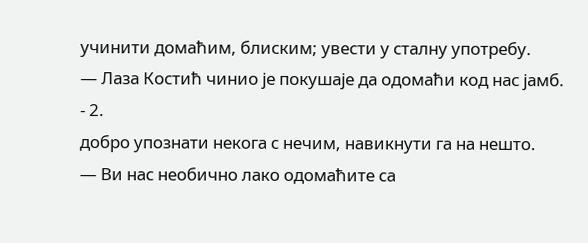учинити домаћим, блиским; увести у сталну употребу.
— Лаза Костић чинио је покушаје да одомаћи код нас јамб.
- 2.
добро упознати некога с нечим, навикнути га на нешто.
— Ви нас необично лако одомаћите са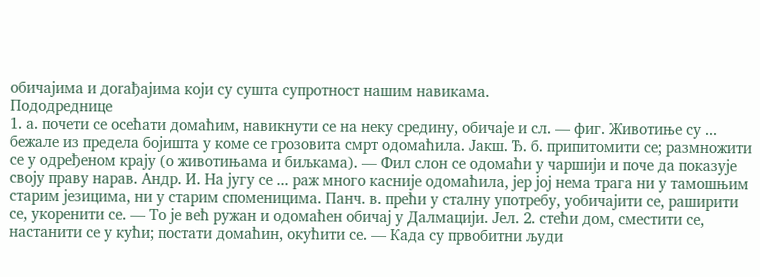обичајима и доrађајима који су сушта супротност нашим навикама.
Пододреднице
1. а. почети се осећати домаћим, навикнути се на неку средину, обичаје и сл. — фиг. Животиње су ... бежале из предела бојишта у коме се грозовита смрт одомаћила. Јакш. Ђ. б. припитомити се; размножити се у одређеном крају (о животињама и биљкама). — Фил слон се одомаћи у чаршији и поче да показује своју праву нарав. Андр. И. На југу се ... раж много касније одомаћила, јер јој нема трага ни у тамошњим старим језицима, ни у старим споменицима. Панч. в. прећи у сталну употребу, уобичајити се, раширити се, укоренити се. — То је већ ружан и одомаћен обичај у Далмацији. Јел. 2. стећи дом, сместити се, настанити се у кући; постати домаћин, окућити се. — Када су првобитни људи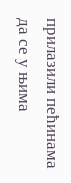прилазили пећинама да се у њима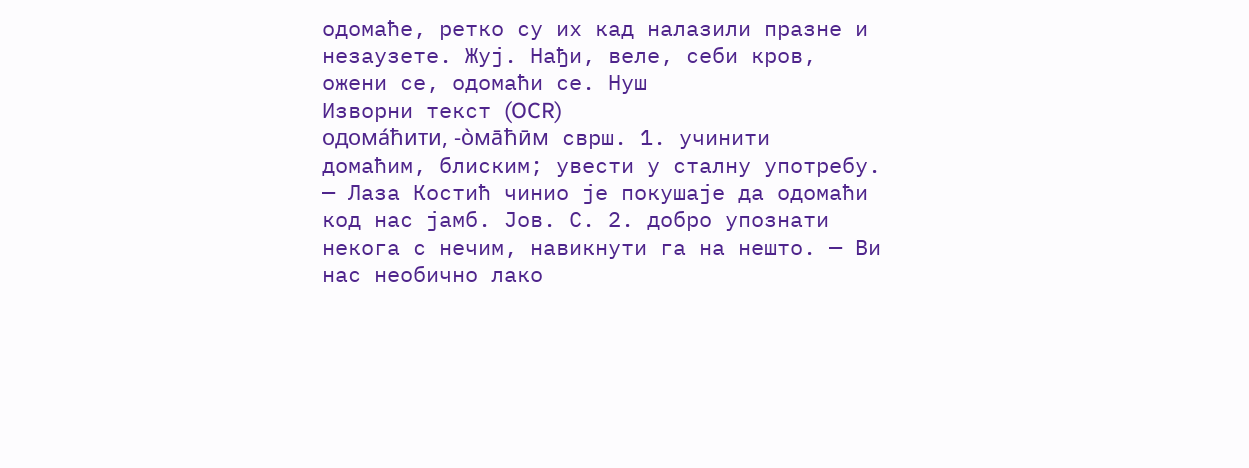одомаће, ретко су их кад налазили празне и незаузете. Жуј. Нађи, веле, себи кров, ожени се, одомаћи се. Нуш
Изворни текст (OCR)
одома́ћити, -о̀ма̄ћӣм сврш. 1. учинити домаћим, блиским; увести у сталну употребу. — Лаза Костић чинио је покушаје да одомаћи код нас јамб. Јов. С. 2. добро упознати некога с нечим, навикнути га на нешто. — Ви нас необично лако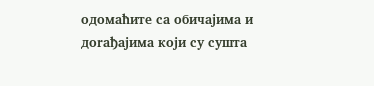одомаћите са обичајима и доrађајима који су сушта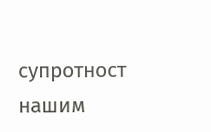супротност нашим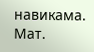навикама. Мат.